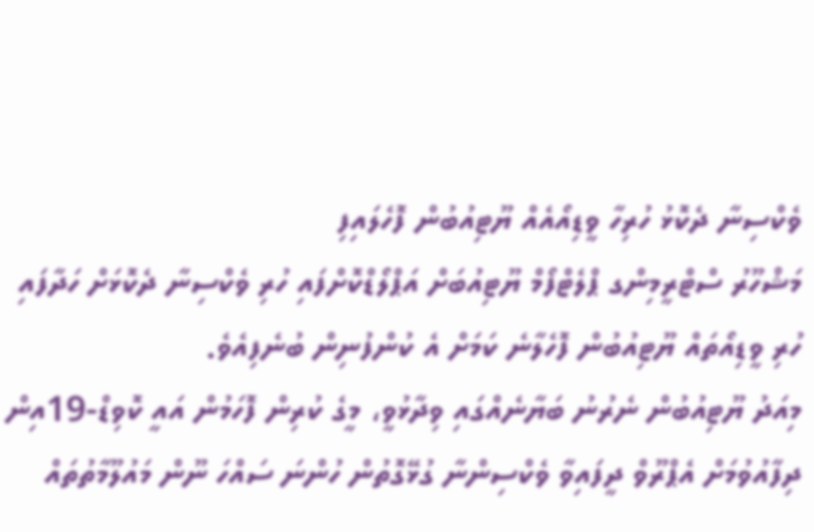ވެކްސިނާ ދެކޮޅު ހުރިހާ ވީޑިއޯއެއް ޔޫޓިއުބުން ފޮހެލައިފި
މަޝްހޫރު ސްޓްރީމިންގ ޕްލެޓްފޯމް ޔޫޓިއުބަށް އަޕްލޯޑްކޮށްފައި ހުރި ވެކްސިނާ ދެކޮޅަށް ހަދާފައި ހުރި ވީޑިއޯތައް ޔޫޓިއުބުން ފޮހެލާނެ ކަމަށް އެ ކުންފުނިން ބުނެފިއެވެ.
މިއަދު ޔޫޓިއުބުން ނެރުނު ބަޔާނެއްގައި ވިދާޅުވީ، މީގެ ކުރިން ފޮހަމުން އައީ ކޮވިޑް-19އިން ދިފާއުވުމަށް އެޕްރޫވް ދީފައިވާ ވެކްސިންނާ ގުޅޭގޮތުން ހުންނަ ސައްހަ ނޫން މައުލޫމާތުތައް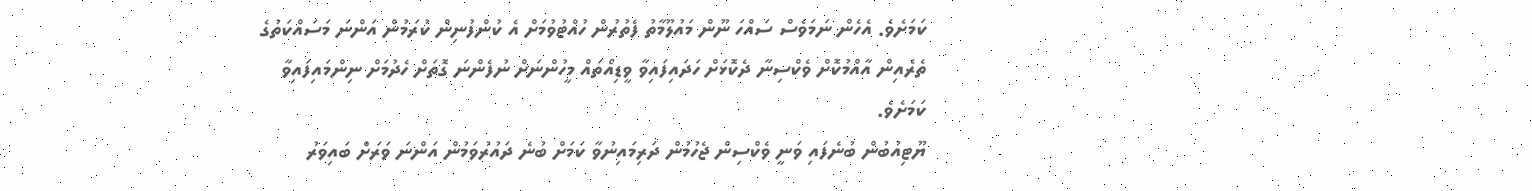ކަމަށެވެ. އެހެން ނަމަވެސް ސައްހަ ނޫން މައުލޫމާތު ފެތުރުން ހުއްޓުވުމަށް އެ ކުންފުނިން ކުރަމުން އަންނަ މަސައްކަތުގެ ތެރެއިން އާއްމުކޮށް ވެކްސިނާ ދެކޮޅަށް ހަދައިފައިވާ ވީޑިއޯތައް މީހުންނަށް ނުފެންނަ ގޮތަށް ހެދުމަށް ނިންމައިފައިވާ ކަމަށެވެ.
ޔޫޓިއުބުން ބުނެފައި ވަނީ ވެކްސިން ޖެހުމުން ދަރިމައިނުވާ ކަމަށް ބުނެ ދައުރުވަމުން އަންނަ ވަރަށް ބައިވަރު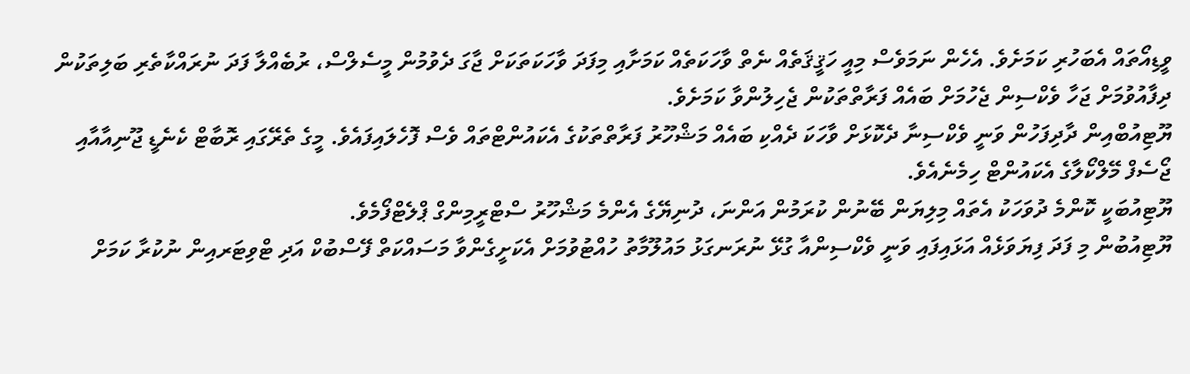ވީޑިއޯތައް އެބަހުރި ކަމަށެވެ. އެހެން ނަމަވެސް މިއީ ހަޤީޤަތެއް ނެތް ވާހަކަތެއް ކަމަށާއި މިފަދަ ވާހަކަތަކަށް ޖާގަ ދެވުމުން މީސެލްސް، ރުބެއްލާ ފަދަ ނުރައްކާތެރި ބަލިތަކުން ދިފާއުވުމަށް ޖަހާ ވެކްސިން ޖެހުމަށް ބައެއް ފަރާތްތަކުން ޖެހިލުންވާ ކަމަށެވެ.
ޔޫޓިއުބްއިން ދާދިފަހުން ވަނީ ވެކްސިނާ ދެކޮޅަށް ވާހަކަ ދެއްކި ބައެއް މަޝްހޫރު ފަރާތްތަކުގެ އެކައުންޓްތައް ވެސް ފޮހެލައިފައެވެ. މީގެ ތެރޭގައި ރޮބާޓް ކެނެޑީ ޖޫނިއާއާއި ޖޯސެފް މޭލްކޯލާގެ އެކައުންޓް ހިމެނެއެވެ.
ޔޫޓިއުބަކީ ކޮންމެ ދުވަހަކު އެތައް މިލިޔަން ބޭނުން ކުރަމުން އަންނަ، ދުނިޔޭގެ އެންމެ މަޝްހޫރު ސްޓްރީމިންގް ޕްލެޓްފޯމެވެ.
ޔޫޓިއުބުން މި ފަދަ ފިޔަވަޅެއް އަޅައިފައި ވަނީ ވެކްސިންއާ ގުޅޭ ނުރަނގަޅު މައުލޫމާތު ހުއްޓުވުމަށް އެކަށީގެންވާ މަސައްކަތް ފޭސްބުކް އަދި ޓްވިޓަރއިން ނުކުރާ ކަމަށް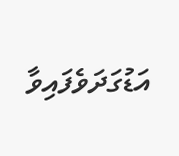އަޑުގަދަވެފައިވާ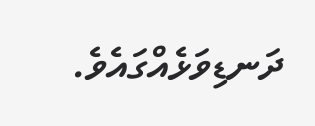ދަނޑިވަޅެއްގައެވެ.